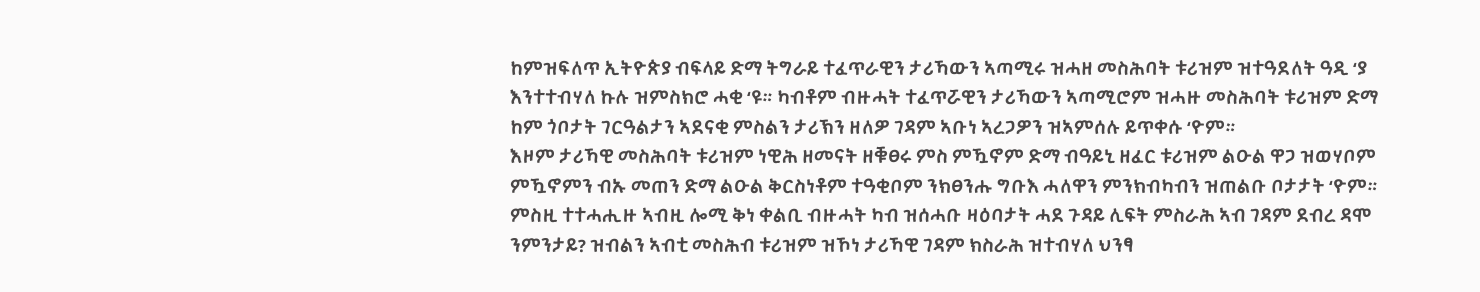ከምዝፍለጥ ኢትዮጵያ ብፍላይ ድማ ትግራይ ተፈጥራዊን ታሪኻውን ኣጣሚሩ ዝሓዘ መስሕባት ቱሪዝም ዝተዓደለት ዓዲ ‘ያ እንተተብሃለ ኩሉ ዝምስክሮ ሓቂ ‘ዩ። ካብቶም ብዙሓት ተፈጥሯዊን ታሪኻውን ኣጣሚሮም ዝሓዙ መስሕባት ቱሪዝም ድማ ከም ጎቦታት ገርዓልታን ኣደናቂ ምስልን ታሪኽን ዘለዎ ገዳም ኣቡነ ኣረጋዎን ዝኣምሰሉ ይጥቀሱ ‘ዮም።
እዞም ታሪኻዊ መስሕባት ቱሪዝም ነዊሕ ዘመናት ዘቑፀሩ ምስ ምዃኖም ድማ ብዓይኒ ዘፈር ቱሪዝም ልዑል ዋጋ ዝወሃቦም ምዃኖምን ብኡ መጠን ድማ ልዑል ቅርስነቶም ተዓቂቦም ንክፀንሑ ግቡእ ሓለዋን ምንክብካብን ዝጠልቡ ቦታታት ‘ዮም። ምስዚ ተተሓሒዙ ኣብዚ ሎሚ ቅነ ቀልቢ ብዙሓት ካብ ዝሰሓቡ ዛዕባታት ሓደ ጉዳይ ሊፍት ምስራሕ ኣብ ገዳም ደብረ ዳሞ ንምንታይ? ዝብልን ኣብቲ መስሕብ ቱሪዝም ዝኾነ ታሪኻዊ ገዳም ክስራሕ ዝተብሃለ ህንፃ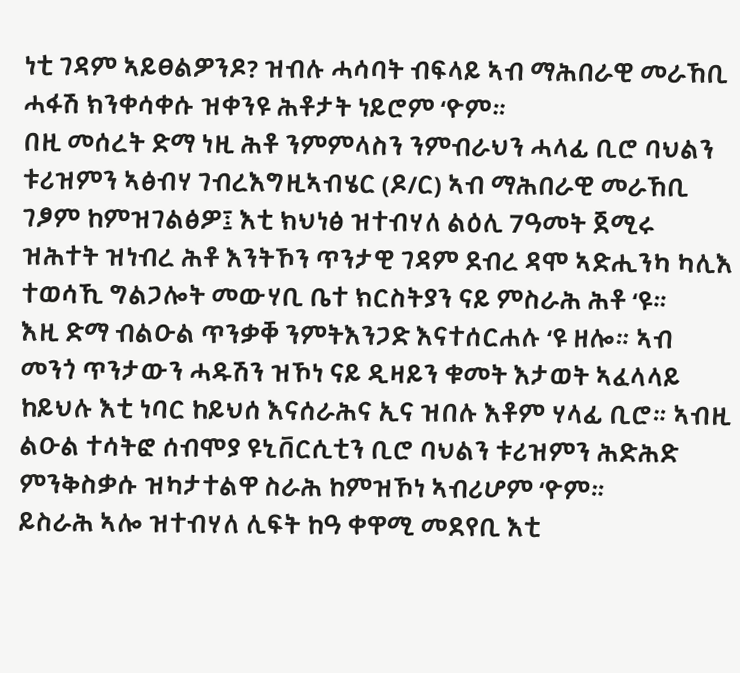ነቲ ገዳም ኣይፀልዎንዶ? ዝብሉ ሓሳባት ብፍላይ ኣብ ማሕበራዊ መራኸቢ ሓፋሽ ክንቀሳቀሱ ዝቀንዩ ሕቶታት ነይሮም ‘ዮም።
በዚ መሰረት ድማ ነዚ ሕቶ ንምምላስን ንምብራህን ሓላፊ ቢሮ ባህልን ቱሪዝምን ኣፅብሃ ገብረእግዚኣብሄር (ዶ/ር) ኣብ ማሕበራዊ መራኸቢ ገፆም ከምዝገልፅዎ፤ እቲ ክህነፅ ዝተብሃለ ልዕሊ 7ዓመት ጀሚሩ ዝሕተት ዝነብረ ሕቶ እንትኾን ጥንታዊ ገዳም ደብረ ዳሞ ኣድሒንካ ካሊእ ተወሳኺ ግልጋሎት መውሃቢ ቤተ ክርስትያን ናይ ምስራሕ ሕቶ ‘ዩ።
እዚ ድማ ብልዑል ጥንቃቐ ንምትእንጋድ እናተሰርሐሉ ‘ዩ ዘሎ። ኣብ መንጎ ጥንታውን ሓዱሽን ዝኾነ ናይ ዲዛይን ቁመት እታወት ኣፈላላይ ከይህሉ እቲ ነባር ከይህሰ እናሰራሕና ኢና ዝበሉ እቶም ሃላፊ ቢሮ። ኣብዚ ልዑል ተሳትፎ ሰብሞያ ዩኒቨርሲቲን ቢሮ ባህልን ቱሪዝምን ሕድሕድ ምንቅስቃሱ ዝካታተልዋ ስራሕ ከምዝኾነ ኣብሪሆም ‘ዮም።
ይስራሕ ኣሎ ዝተብሃለ ሊፍት ከዓ ቀዋሚ መደየቢ እቲ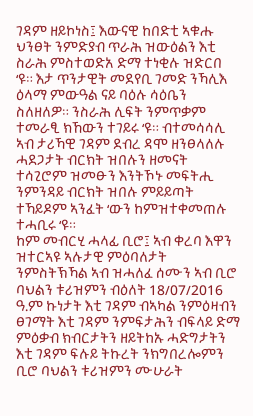ገዳም ዘይኮነስ፤ እውናዊ ከበድቲ ኣቁሑ ህንፀት ንምድያብ ጥራሕ ዝውዕልን እቲ ስራሕ ምስተወድአ ድማ ተነቂሉ ዝድርበ ‘ዩ። እታ ጥንታዊት መደየቢ ገመድ ንኻሊእ ዕላማ ምውዓል ናይ ባዕሉ ሳዕቤን ስለዘለዎ። ንስራሕ ሊፍት ንምጥቃም ተመራፂ ክኸውን ተገይሩ ‘ዩ። ብተመሳሳሊ ኣብ ታሪኻዊ ገዳም ደብረ ዳሞ ዘንፀላለሉ ሓደጋታት ብርክት ዝበሉን ዘመናት ተሳጊሮም ዝመፁን እንትኾኑ መፍትሒ ንምንዳይ ብርክት ዝበሉ ምይይጣት ተኻይዶም ኣንፈት ‘ውን ከምዝተቀመጠሉ ተሓቢሩ ‘ዩ።
ከም መብርሂ ሓላፊ ቢሮ፤ ኣብ ቀረባ እዋን ዝተርኣዩ ኣሉታዊ ምዕባለታት ንምስትኽኻል ኣብ ዝሓለፈ ሰሙን ኣብ ቢሮ ባህልን ቱሪዝምን ብዕለት 18/07/2016 ዓ.ም ኩነታት እቲ ገዳም ብኣካል ንምዕዛብን ፀገማት እቲ ገዳም ንምፍታሕን ብፍላይ ድማ ምዕቃብ ክብርታትን ዘይትከኡ ሓድግታትን እቲ ገዳም ፍሉይ ትኩረት ንክግበረሎምን ቢሮ ባህልን ቱሪዝምን ሙሁራት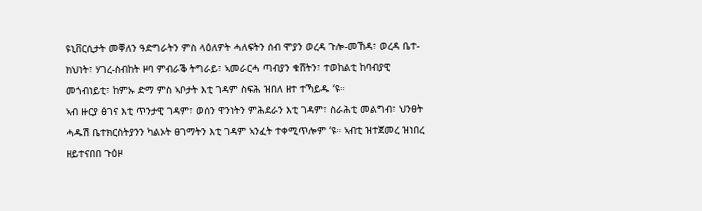ዩኒቨርሲታት መቐለን ዓድግራትን ምስ ላዕለዎት ሓለፍትን ሰብ ሞያን ወረዳ ጉሎ-መኸዳ፣ ወረዳ ቤተ-ክህነት፣ ሃገረ-ስብከት ዞባ ምብራቕ ትግራይ፣ ኣመራርሓ ጣብያን ቁሸትን፣ ተወከልቲ ከባብያዊ መጎብነይቲ፣ ከምኡ ድማ ምስ ኣቦታት እቲ ገዳም ስፍሕ ዝበለ ዘተ ተኻይዱ ‘ዩ።
ኣብ ዙርያ ፅገና እቲ ጥንታዊ ገዳም፣ ወሰን ዋንነትን ምሕደራን እቲ ገዳም፣ ስራሕቲ መልግብ፣ ህንፀት ሓዱሽ ቤተክርስትያንን ካልኦት ፀገማትን እቲ ገዳም ኣንፈት ተቀሚጥሎም ‘ዩ። ኣብቲ ዝተጀመረ ዝነበረ ዘይተናበበ ጉዕዞ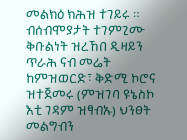መልክዕ ክሕዝ ተገይሩ ። ብሰብሞያታት ተገምጊሙ ቅቡልነት ዝረኸበ ዲዛይን ጥራሕ ናብ መሬት ከምዝወርድ፣ ቅድሚ ኮሮና ዝተጀመሩ (ምዝገባ ዩኔስኮ እቲ ገዳም ዝፃብኡ) ህንፀት መልግብን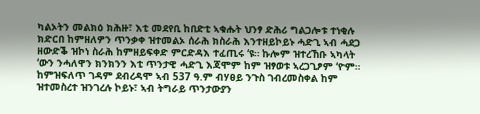ካልኦትን መልክዕ ክሕዙ፣ እቲ መደየቢ ከበድቲ ኣቁሑት ህንፃ ድሕሪ ግልጋሎቱ ተነቂሉ ክድርበ ከምዘለዎን ጥንቃቀ ዝተመልኦ ሰራሕ ክስራሕ እንተዘይኮይኑ ሓድጊ ኣብ ሓደጋ ዘውድቕ ዝኮነ ስራሕ ከምዘይፍቀድ ምርድዳእ ተፈጢሩ ‘ዩ። ኩሎም ዝተረኸቡ ኣካላት ‘ውን ንሓለዋን ክንክንን እቲ ጥንታዊ ሓድጊ እጃሞም ከም ዝፃወቱ ኣረጋጊፆም ‘ዮም።
ከምዝፍለጥ ገዳም ደብረዳሞ ኣብ 537 ዓ.ም ብሃፀይ ንጉስ ገብረመስቀል ከም ዝተመስረተ ዝንገረሉ ኮይኑ፣ ኣብ ትግራይ ጥንታውያን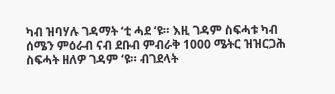ካብ ዝባሃሉ ገዳማት ‘ቲ ሓደ ‘ዩ። እዚ ገዳም ስፍሓቱ ካብ ሰሜን ምዕራብ ናብ ደቡብ ምብራቅ 1000 ሜትር ዝዝርጋሕ ስፍሓት ዘለዎ ገዳም ‘ዩ። ብገደላት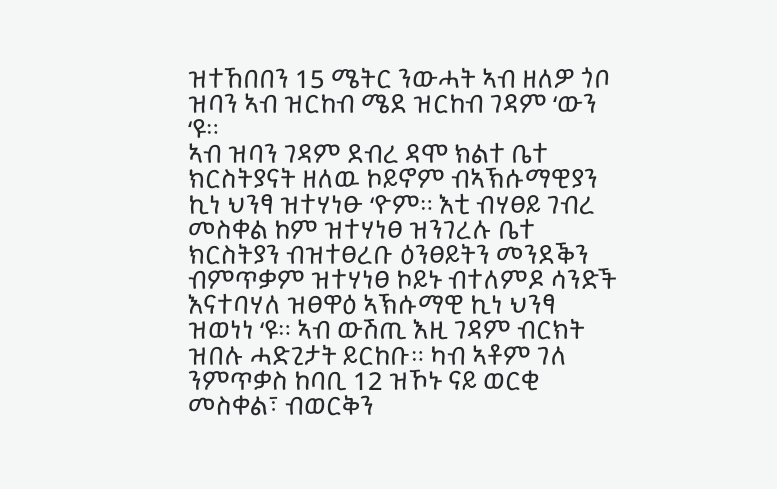ዝተኸበበን 15 ሜትር ንውሓት ኣብ ዘለዎ ጎቦ ዝባን ኣብ ዝርከብ ሜደ ዝርከብ ገዳም ‘ውን ‘ዩ።
ኣብ ዝባን ገዳም ደብረ ዳሞ ክልተ ቤተ ክርስትያናት ዘለዉ ኮይኖም ብኣኽሱማዊያን ኪነ ህንፃ ዝተሃነፁ ‘ዮም። እቲ ብሃፀይ ገብረ መስቀል ከም ዝተሃነፀ ዝንገረሉ ቤተ ክርስትያን ብዝተፀረቡ ዕንፀይትን መንደቕን ብምጥቃም ዝተሃነፀ ኮይኑ ብተለምዶ ሳንድች እናተባሃለ ዝፀዋዕ ኣኽሱማዊ ኪነ ህንፃ ዝወነነ ‘ዩ። ኣብ ውሽጢ እዚ ገዳም ብርክት ዝበሉ ሓድጊታት ይርከቡ። ካብ ኣቶም ገለ ንምጥቃስ ከባቢ 12 ዝኾኑ ናይ ወርቂ መስቀል፣ ብወርቅን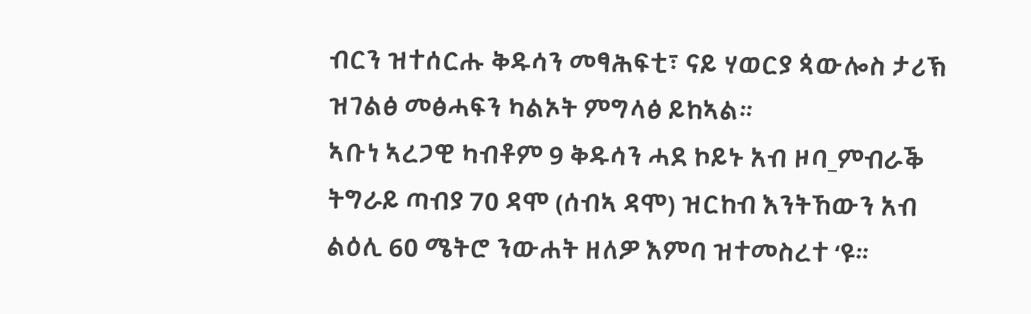ብርን ዝተሰርሑ ቅዱሳን መፃሕፍቲ፣ ናይ ሃወርያ ጳውሎስ ታሪኽ ዝገልፅ መፅሓፍን ካልኦት ምግላፅ ይከኣል።
ኣቡነ ኣረጋዊ ካብቶም 9 ቅዱሳን ሓደ ኮይኑ አብ ዞባ_ምብራቕ ትግራይ ጣብያ 70 ዳሞ (ሰብኣ ዳሞ) ዝርከብ እንትኸውን አብ ልዕሊ 60 ሜትሮ ንውሐት ዘለዎ እምባ ዝተመስረተ ‘ዩ።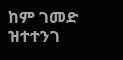ከም ገመድ ዝተተንገ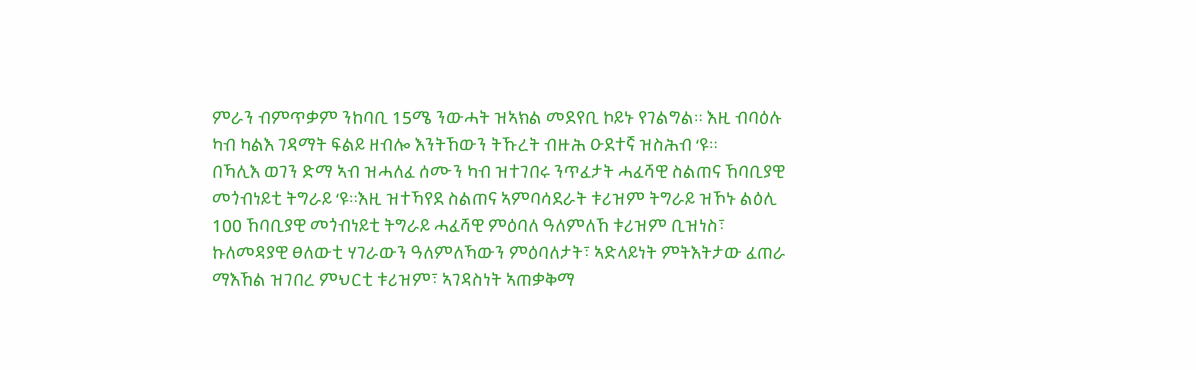ምራን ብምጥቃም ንከባቢ 15ሜ ንውሓት ዝኣክል መደየቢ ኮይኑ የገልግል። እዚ ብባዕሉ ካብ ካልእ ገዳማት ፍልይ ዘብሎ እንትኸውን ትኹረት ብዙሕ ዑደተኛ ዝስሕብ ‘ዩ።
በኻሊእ ወገን ድማ ኣብ ዝሓለፈ ሰሙን ካብ ዝተገበሩ ንጥፈታት ሓፈሻዊ ስልጠና ኸባቢያዊ መጎብነይቲ ትግራይ ‘ዩ።እዚ ዝተኻየደ ስልጠና ኣምባሳደራት ቱሪዝም ትግራይ ዝኾኑ ልዕሊ 100 ኸባቢያዊ መጎብነይቲ ትግራይ ሓፈሻዊ ምዕባለ ዓለምለኸ ቱሪዝም ቢዝነስ፣ ኩለመዳያዊ ፀለውቲ ሃገራውን ዓለምለኻውን ምዕባለታት፣ ኣድላይነት ምትእትታው ፈጠራ ማእኸል ዝገበረ ምህርቲ ቱሪዝም፣ ኣገዳስነት ኣጠቃቅማ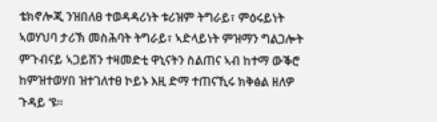ቴክኖሎጂ ንዝበለፀ ተወዳዳሪነት ቱሪዝም ትግራይ፣ ምዕሩይነት ኣወሃህባ ታሪኽ መስሕባት ትግራይ፣ ኣድላይነት ምዝማን ግልጋሎት ምጉብናይ ኣጋይሽን ተዛመድቲ ዋኒናትን ስልጠና ኣብ ከተማ ውቕሮ ከምዝተወሃበ ዝተገለተፀ ኮይኑ እዚ ድማ ተጠናኺሩ ክቅፅል ዘለዎ ጉዳይ ‘ዩ።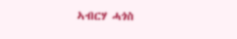ኣብርሃ ሓጎስ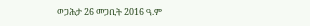ወጋሕታ 26 መጋቢት 2016 ዓ.ም